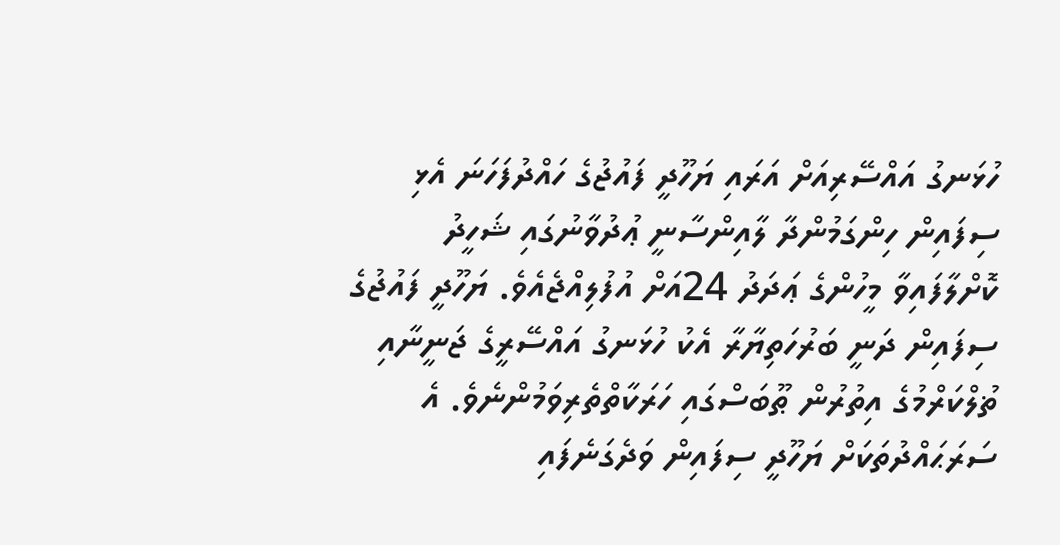ހުޅަނގު އައްސޭރިއަށް އަރައި ޔަހޫދީ ފައުޖުގެ ހައްދުފަހަނަ އެޅި ސިފައިން ހިންގަމުންދާ ލާއިންސާނީ ޢުދުވާނުގައި ޝަހީދު ކޮށްލާފައިވާ މީހުންގެ ޢަދަދު 24އަށް އުފުލިއްޖެއެވެ. ޔަހޫދީ ފައުޖުގެ ސިފައިން ދަނީ ބަރުހަތިޔާރާ އެކު ހުޅަނގު އައްސޭރީގެ ޖަނީނާއި ޡުލްކަރްމުގެ އިތުރުން ޠޫބަސްގައި ހަރަކާތްތެރިވަމުންނެވެ. އެ ސަރަޙައްދުތަކަށް ޔަހޫދީ ސިފައިން ވަދެގަނެފައި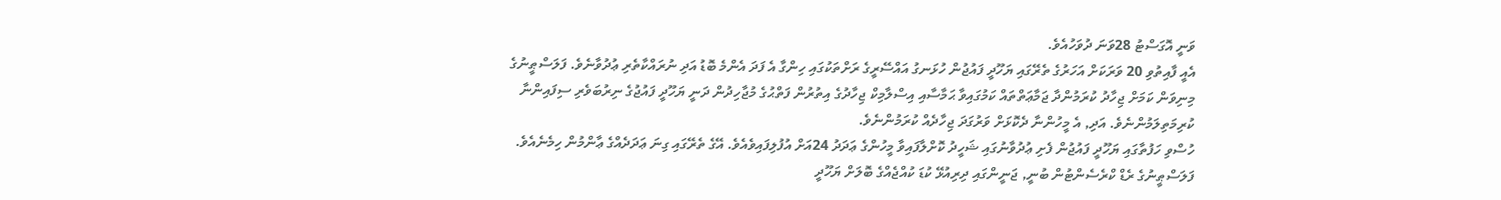ވަނީ އޮގަސްޓު 28ވަނަ ދުވަހުއެވެ.
އެއީ ފާއިތުވި 20 ވަރަކަށް އަހަރުގެ ތެރޭގައި ޔަހޫދީ ފައުޖުން ހުޅަނގު އައްސޭރީގެ ރަށްތަކުގައި ހިންގާ އެ ފަދަ އެންމެ ބޮޑު އަދި ނުރައްކާތެރި ޢުދުވާނެވެ. ފަލަސްޠީނުގެ މިނިވަން ކަމަށް ޖިހާދު ކުރަމުންދާ ޖަމާޢަތްތައް ކަމުގައިވާ ޙަމާސާއި އިސްލާމިކް ޖިހާދުގެ އިތުރުން ފަތްޙުގެ މުޖާހިދުން ދަނީ ޔަހޫދީ ފައުޖުގެ ނިރުބަވެރި ސިފައިންނާ ކުރިމަތިލަމުންނެވެ. އަދި, އެ މީހުންނާ ދެކޮޅަށް ވަރުގަދަ ޖިހާދެއް ކުރަމުންނެވެ.
ހުސްވި ހަފުތާގައި ޔަހޫދީ ފައުޖުން ފެށި ޢުދުވާނުގައި ޝަހީދު ކޮށްލާފައިވާ މީހުންގެ ޢަދަދު 24އަށް އުފުލިފައިވެއެވެ. އޭގެ ތެރޭގައި ގިނަ ޢަދަދެއްގެ ޢާންމުން ހިމެނެއެވެ. ފަލަސްޠީނުގެ ރެޑް ކްރެސެންޓުން ބުނީ, ޖަނީންގައި ދިރިއުޅޭ ކުޑަ ކުއްޖެއްގެ ބޮލަށް ޔަހޫދީ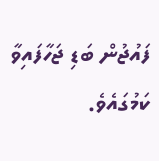ފައުޖުން ބަޑި ޖަހާފައިވާ ކަމުގައެވެ.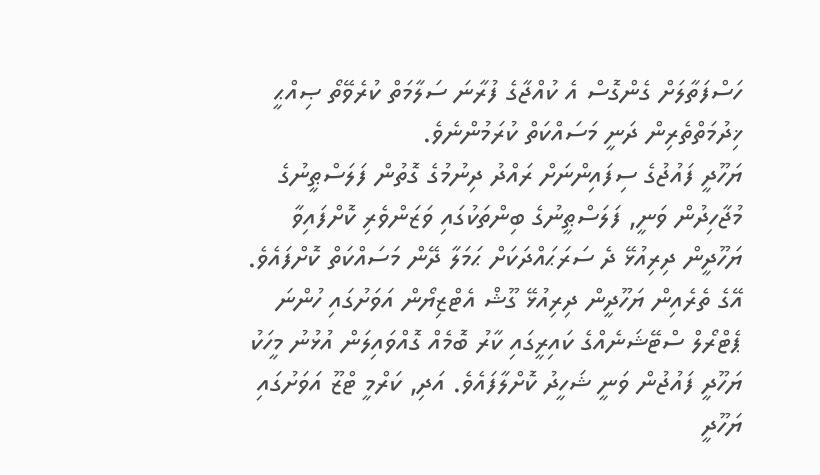ހަސްފަތާލަށް ގެންގޮސް އެ ކުއްޖާގެ ފުރާނަ ސަލާމަތް ކުރެވޭތޯ ޞިއްޙީ ޚިދުމަތްތެރިން ދަނީ މަސައްކަތް ކުރަމުންނެވެ.
ޔަހޫދީ ފައުޖުގެ ސިފައިންނަށް ރައްދު ދިނުމުގެ ގޮތުން ފަލަސްޠީނުގެ މުޖާހިދުން ވަނީ, ފަލަސްޠީނުގެ ބިންތަކުގައި ވަޒަންވެރި ކޮށްފައިވާ ޔަހޫދީން ދިރިއުޅޭ ދެ ސަރަޙައްދަކަށް ޙަމަލާ ދޭން މަސައްކަތް ކޮށްފައެވެ. އޭގެ ތެރެއިން ޔަހޫދީން ދިރިއުޅޭ ގޫޝް އެޓްޒިޔޯން އަވަށުގައި ހުންނަ ޕެޓްރޯލް ސްޓޭޝަނެއްގެ ކައިރީގައި ކާރު ބޮމެއް ގޮއްވައިލަން އުޅުނު މީހަކު ޔަހޫދީ ފައުޖުން ވަނީ ޝަހީދު ކޮށްލާފައެވެ. އަދި, ކަރްމީ ޓްޒޫ އަވަށުގައި ޔަހޫދީ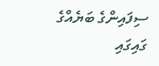ސިފައިންގެ ބަޔެއްގެ ގައިގައި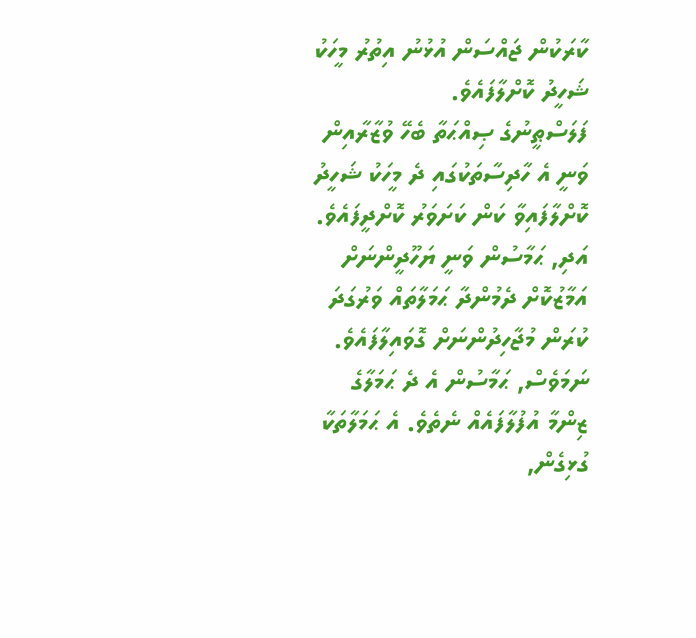ކާރަކުން ޖައްސަން އުޅުނު އިތުރު މީހަކު ޝަހީދު ކޮށްލާފައެވެ.
ފަލަސްޠީނުގެ ޞިއްޙަތާ ބެހޭ ވުޒާރާއިން ވަނީ އެ ހާދިސާތަކުގައި ދެ މީހަކު ޝަހީދު ކޮށްލާފައިވާ ކަން ކަށަވަރު ކޮށްދީފައެވެ. އަދި, ޙަމާސުން ވަނީ ޔަހޫދީންނަށް އަމާޒުކޮށް ދެމުންދާ ޙަމަލާތައް ވަރުގަދަ ކުރަން މުޖާހިދުންނަށް ގޮވައިލާފައެވެ. ނަމަވެސް, ޙަމާސުން އެ ދެ ޙަމަލާގެ ޒިންމާ އުފުލާފައެއް ނެތެވެ. އެ ޙަމަލާތަކާ ގުޅިގެން,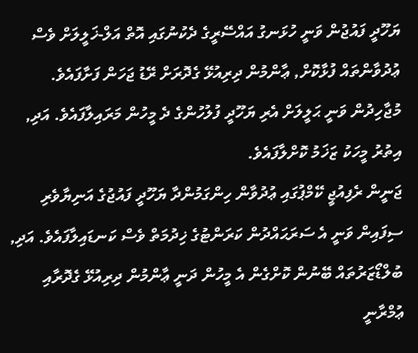ޔަހޫދީ ފައުޖުން ވަނީ ހުޅަނގު އައްސޭރީގެ ދެކުނުގައި އޮތް އަލް-ޚަލީލަށް ވެސް ޢުދުވާންތައް ފުޅާކޮށް, ޢާންމުން ދިރިއުޅޭ ގެދޮރަށް ރޭޑު ޖަހަން ފަށާފައެވެ. މުޖާހިދުން ވަނީ ޙަލީލަށް އެރި ޔަހޫދީ ފުލުހުންގެ ދެ މީހުން މަރައިލާފައެވެ. އަދި, އިތުރު މީހަކު ޒަޚަމު ކޮށްލާފައެވެ.
ޖަނީން ރެފިއުޖީ ކޭމްޕުގައި ޢުދުވާން ހިންގަމުންދާ ޔަހޫދީ ފައުޖުގެ އަނިޔާވެރި ސިފައިން ވަނީ އެ ސަރަޙައްދުން ކަރަންޓުގެ ޚިދުމަތް ވެސް ކަނޑައިލާފައެވެ. އަދި, ބުލްޑޯޒަރުތައް ބޭނުން ކޮށްގެން އެ މީހުން ދަނީ ޢާންމުން ދިރިއުޅޭ ގެދޮރާއި ޢުމްރާނީ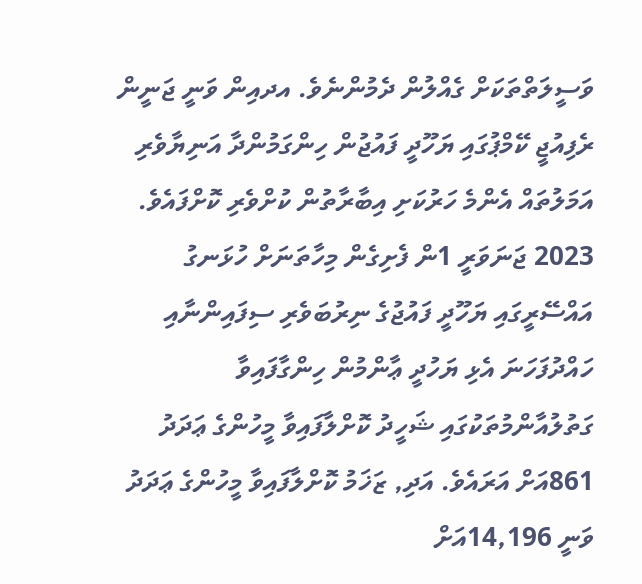ވަސީލަތްތަކަށް ގެއްލުން ދެމުންނެވެ. އދއިން ވަނީ ޖަނީން ރެފިއުޖީ ކޭމްޕުގައި ޔަހޫދީ ފައުޖުން ހިންގަމުންދާ އަނިޔާވެރި އަމަލުތައް އެންމެ ހަރުކަށި އިބާރާތުން ކުށްވެރި ކޮށްފައެވެ.
2023 ޖަނަވަރީ 1ން ފެށިގެން މިހާތަނަށް ހުޅަނގު އައްސޭރީގައި ޔަހޫދީ ފައުޖުގެ ނިރުބަވެރި ސިފައިންނާއި ހައްދުފަހަނަ އެޅި ޔަހުދީ ޢާންމުން ހިންގާފައިވާ ގަތުލުއާންމުތަކުގައި ޝަހީދު ކޮށްލާފައިވާ މީހުންގެ ޢަދަދު 861އަށް އަރައެވެ. އަދި, ޒަޚަމު ކޮށްލާފައިވާ މީހުންގެ ޢަދަދު ވަނީ 14,196އަށް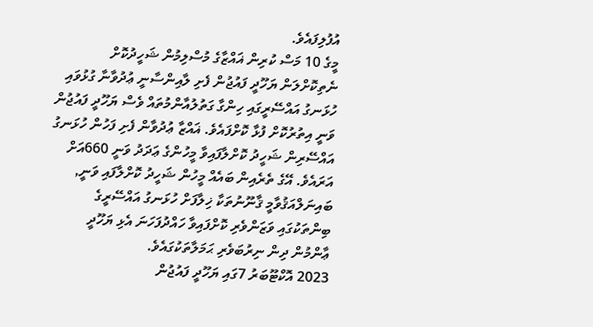އުފުލިފައެވެ.
މީގެ 10 މަސް ކުރިން ޣައްޒާގެ މުސްލިމުން ޝަހީދުކޮށް ނެތިކޮށްލަން ޔަހޫދީ ފައުޖުން ފެށި ލާއިންސާނީ ޢުދުވާނާ ގުޅުވައި ހުޅަނގު އައްސޭރީގައި ހިންގާ ގަތުލުއާންމުތައް ވެސް ޔަހޫދީ ފައުޖުން ވަނީ އިތުރުކޮށް ފުޅާ ކޮށްފައެވެ. ޣައްޒާ ޢުދުވާން ފެށި ފަހުން ހުޅަނގު އައްސޭރިން ޝަހީދު ކޮށްލާފައިވާ މީހުންގެ ޢަދަދު ވަނީ 660އަށް އަރައެވެ. އޭގެ ތެރެއިން ބައެއް މީހުން ޝަހީދު ކޮށްލާފައި ވަނީ, ބައިނަލްއަޤުވާމީ ޤާނޫނުތަކާ ޚިލާފަށް ހުޅަނގު އައްސޭރީގެ ބިންތަކުގައި ވަޒަންވެރި ކޮށްފައިވާ ހައްދުފަހަނަ އެޅި ޔަހޫދީ ޢާންމުން ދިން ނިރުބަވެރި ޙަމަލާތަކުގައެވެ.
2023 އޮކްޓޫބަރު 7ގައި ޔަހޫދީ ފައުޖުން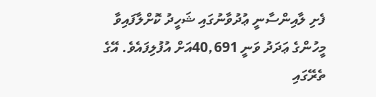ފެށި ލާއިންސާނީ ޢުދުވާނުގައި ޝަހީދު ކޮށްލާފައިވާ މީހުންގެ ޢަދަދު ވަނީ 40,691އަށް އުފުލިފައެވެ. އޭގެ ތެރޭގައި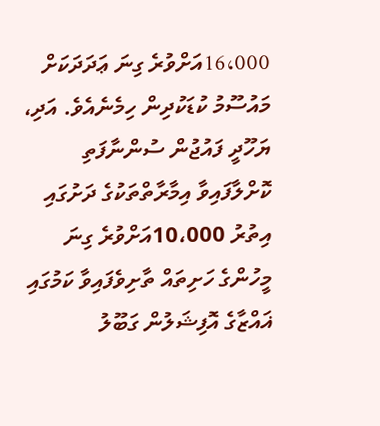16،000އަށްވުރެ ގިނަ ޢަދަދަކަށް މައުސޫމު ކުޑަކުދިން ހިމެނެއެވެ. އަދި، ޔަހޫދީ ފައުޖުން ސުންނާފަތި ކޮށްލާފައިވާ އިމާރާތްތަކުގެ ދަށުގައި އިތުރު 10،000އަށްވުރެ ގިނަ މީހުންގެ ހަށިތައް ތާށިވެފައިވާ ކަމުގައި ޣައްޒާގެ އޮފިޝަލުން ގަބޫލު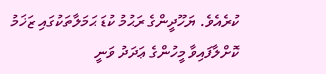ކުރެއެވެ. ޔަހޫދީންގެ ރަޙުމު ކުޑަ ޙަމަލާތަކުގައި ޒަޚަމު ކޮށްލާފައިވާ މީހުންގެ ޢަދަދު ވަނީ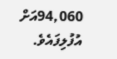94,060އަށް އުފުލިފައެވެ.